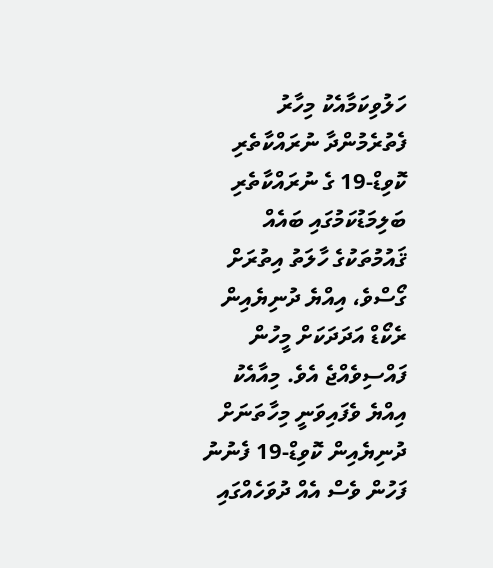ހަލުވިކަމާއެކު މިހާރު ފެތުރެމުންދާ ނުރައްކާތެރި ކޮވިޑް-19 ގެ ނުރައްކާތެރި ބަލިމަޑުކަމުގައި ބައެއް ޤައުމުތަކުގެ ހާލަތު އިތުރަށް ގޯސްވެ، އިއްޔެ ދުނިޔެއިން ރެކޯޑް އަދަދަކަށް މީހުން ފައްސިވެއްޖެ އެވެ. މިއާއެކު އިއްޔެ ވެފައިވަނީ މިހާތަނަށް ދުނިޔެއިން ކޮވިޑް-19 ފެނުނު ފަހުން ވެސް އެއް ދުވަހެއްގައި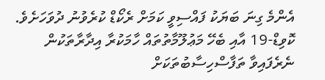އެންމެ ގިނަ ބަޔަކު ފައްސިވީ ކަމަށް ރެކޯޑް ކުރެވުނު ދުވަހަށެވެ.
ކޮވިޑް-19 އާއި ބެހޭ މަޢުލޫމާތުތައް ހާމަކުރާ އިދާރާތަކުން ނެރެފައިވާ ތަފާސްހިސާބުތަކަށް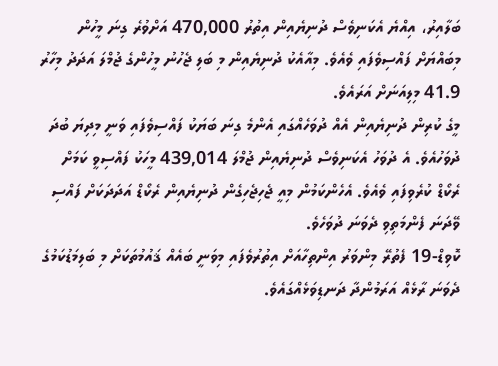ބަލާއިރު، އިއްޔެ އެކަނިވެސް ދުނިޔެއިން އިތުރު 470,000 އަށްވުރެ ގިނަ މީހުން މިބައްޔަށް ފައްސިވެފައި ވެއެވެ. މިއާއެކު ދުނިޔެއިން މި ބަލި ޖެހުނު މީހުންގެ ޖުމްލަ އަދަދު މިހާރު 41.9 މިލިއަނަށް އަރައެވެ.
މީގެ ކުރިން ދުނިޔެއިން އެއް ދުވަހެއްގައި އެންމެ ގިނަ ބަޔަކު ފައްސިވެފައި ވަނީ މިދިޔަ ބުދަ ދުވަހުއެވެ. އެ ދުވަހު އެކަނިވެސް ދުނިޔެއިން ޖުމްލަ 439,014 މީހަކު ފައްސިވީ ކަމަށް ރެކޯޑް ކުރެވިފައި ވެއެވެ. އެހެންކަމުން މިއީ ޖެހިޖެހިގެން ދުނިޔެއިން ރެކޯޑް އަދަދަކަށް ފައްސި ވޭދަނަ ފެންމަތިވި ދެވަނަ ދުވަހެވެ.
ކޮވިޑް-19 ފެތުރޭ މިންވަރު އިންތިހާއަށް އިތުރުވެފައި މިވަނީ ބައެއް ޤައުމުތަކަށް މި ބަލިމަޑުކަމުގެ ދެވަނަ ރާޅެއް އަރަމުންދާ ދަނޑިވަޅެއްގައެވެ.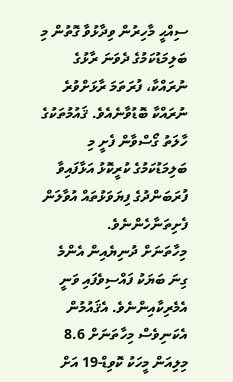ސިއްޙީ މާހިރުން ވިދާޅުވާ ގޮތުން މި ބަލިމަޑުކަމުގެ ދެވަނަ ރާޅުގެ ނުރައްކާ، ފުރަތަމަ ރާޅަށްވުރެ ނުރައްކާ ބޮޑުވާނެއެވެ. ޤައުމުތަކުގެ ހާލަތު ގޯސްވާން ފެށީ މި ބަލިމަޑުކަމުގެ ކުރީކޮޅު އަޅާފައިވާ ފުރަބަންދުގެ ފިޔަވަޅުތައް އުވާލަން ފެށިތަނާހެންނެވެ.
މިހާތަނަށް ދުނިޔެއިން އެންމެ ގިނަ ބަޔަކު ފައްސިވެފައި ވަނީ އެމެރިކާއިންނެވެ. އެޤައުމުން އެކަނިވެސް މިހާތަނަށް 8.6 މިލިއަން މީހަކު ކޮވިޑް-19 އަށް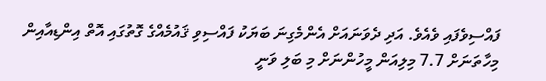ފައްސިވެފައި ވެއެވެ. އަދި ދެވަނައަށް އެންމެގިނަ ބަޔަކު ފައްސިވި ޤައުމެއްގެ ގޮތުގައި އޮތް އިންޑިއާއިން މިހާތަނަށް 7.7 މިލިއަން މީހުންނަށް މި ބަލި ވަނީ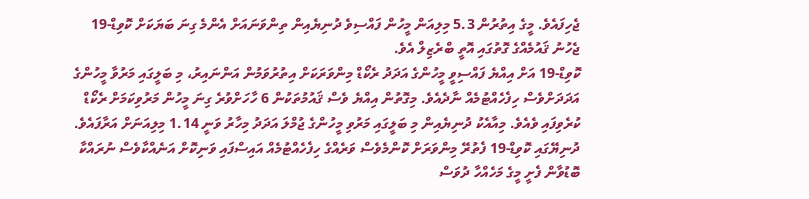ޖެހިފައެވެ. މީގެ އިތުރުން 5.3 މިލިއަން މީހުން ފައްސިވެ ދުނިޔެއިން ތިންވަނައަށް އެންމެ ގިނަ ބަޔަކަށް ކޮވިޑް-19 ޖެހުނު ޤައުމެއްގެ ގޮތުގައި އޮތީ ބްރެޒިލް އެވެ.
ކޮވިޑް-19 އަށް އިއްޔެ ފައްސިވީ މީހުންގެ އަދަދު ރެކޯޑް މިންވަރަކަށް އިތުރުވަމުން އަންނައިރު، މި ބަލީގައި މަރުވާ މީހުންގެ އަދަދަށްވެސް ހިފެހެއްޓުމެއް ނާދެއެވެ. މިގޮތުން އިއްޔެ ވެސް ޤައުމުތަކުން 6 ހާހަށްވުރެ ގިނަ މީހުން މަރުވިކަމަށް ރެކޯޑް ކުރެވިފައި ވެއެވެ. މިއާއެކު ދުނިޔެއިން މި ބަލީގައި މަރުވި މީހުންގެ ޖުމްލަ އަދަދު މިހާރު ވަނީ 1.14 މިލިއަނަށް އަރާފައެވެ.
ދުނިޔޭގައި ކޮވިޑް-19 ފެތުރޭ މިންވަރަށް ކޮންމެވެސް ވަރެއްގެ ހިފެހެއްޓުމެއް އައިސްފައި ވަނިކޮށް އަނެއްކާވެސް ނުރައްކާ ބޮޑުވާން ފެށީ މީގެ މަހެއްހާ ދުވަސް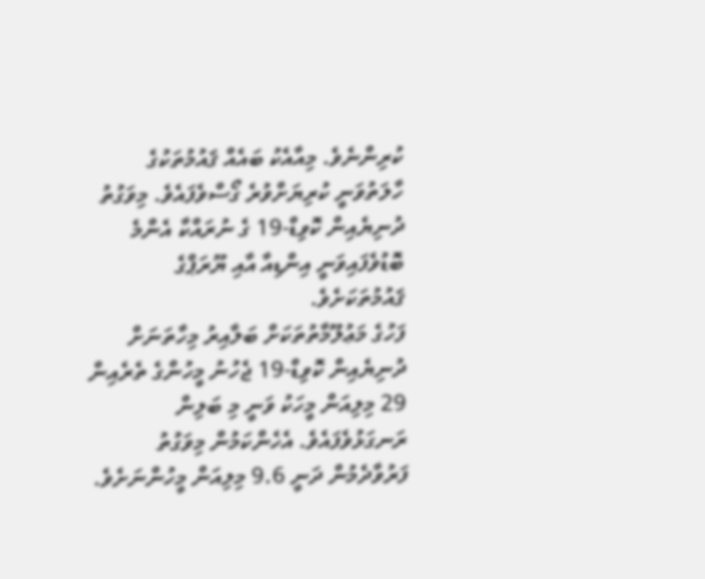ކުރިންނެވެ. މިއާއެކު ބައެއް ޤައުމުތަކުގެ ހާލަތުވަނީ ކުރިޔަށްވުރެ ގޯސްވެފައެވެ. މިވަގުތު ދުނިޔެއިން ކޮވިޑް-19 ގެ ނުރައްކާ އެންމެ ބޮޑުވެފައިވަނީ އިންޑިއާ އާއި ޔޫރަޕްގެ ޤައުމުތަކަށެވެ.
ފަހުގެ މަޢުލޫމާތުތަކަށް ބަލާއިރު މިހާތަނަށް ދުނިޔެއިން ކޮވިޑް-19 ޖެހުނު މީހުންގެ ތެރެއިން 29 މިލިއަން މީހަކު ވަނީ މި ބަލިން ރަނގަޅުވެފައެވެ. އެހެންކަމުން މިވަގުތު ފަރުވާދެމުން ދަނީ 9.6 މިލިއަން މީހުންނަށެވެ.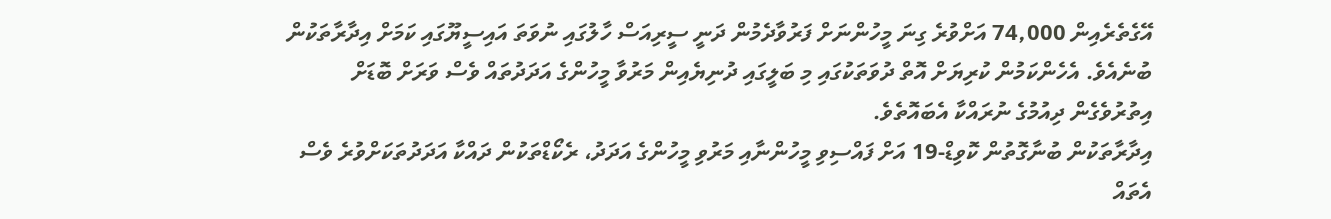އޭގެތެރެއިން 74,000 އަށްވުރެ ގިނަ މީހުންނަށް ފަރުވާދެމުން ދަނީ ސީރިއަސް ހާލުގައި ނުވަތަ އައިސީޔޫގައި ކަމަށް އިދާރާތަކުން ބުނެއެވެ. އެހެންކަމުން ކުރިޔަށް އޮތް ދުވަތަކުގައި މި ބަލީގައި ދުނިޔެއިން މަރުވާ މީހުންގެ އަދަދުތައް ވެސް ވަރަށް ބޮޑަށް އިތުރުވެގެން ދިއުމުގެ ނުރައްކާ އެބައޮތެވެ.
އިދާރާތަކުން ބުނާގޮތުން ކޮވިޑް-19 އަށް ފައްސިވި މީހުންނާއި މަރުވި މީހުންގެ އަދަދު، ރެކޯޑްތަކުން ދައްކާ އަދަދުތަކަށްވުރެ ވެސް އެތައް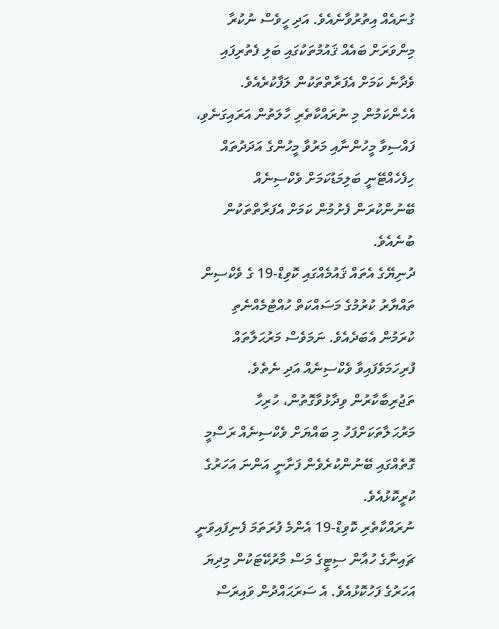ގުނައެއް އިތުރުވާނެއެވެ. އަދި ހީވެސް ނުކުރާ މިންވަރަށް ބައެއް ޤައުމުތަކުގައި ބަލި ފެތުރިފައި ވެދާނެ ކަމަށް އެފަރާތްތަކުން ލަފާކުރެއެވެ. އެހެންކަމުން މި ނުރައްކާތެރި ހާލަތުން އަރައިގަނެވި، ފައްސިވާ މީހުންނާއި މަރުވާ މީހުންގެ އަދަދުތައް ހިފެހެއްޓޭނީ ބަލިމަޑުކަމަށް ވެކްސިނެއް ބޭނުންކުރަން ފެށުމުން ކަމަށް އެފަރާތްތަކުން ބުނެއެވެ.
ދުނިޔޭގެ އެތައް ޤައުމެއްގައި ކޮވިޑް-19 ގެ ވެކްސިން ތައްޔާރު ކުރުމުގެ މަސައްކަތް ހުއްޓުމެއްނެތި ކުރަމުން އެބަދެއެވެ. ނަމަވެސް މަރުޙަލާތައް ފުރިހަމަވެފައިވާ ވެކްސިނެއް އަދި ނެތެވެ. ތަޖުރިބާކާރުން ވިދާޅުވާގޮތުން، ހުރިހާ މަރުޙަލާތަކަށްފަހު މި ބައްޔަށް ވެކްސިނެއް ރަސްމީ ގޮތެއްގައި ބޭނުންކުރެވެން ފަށާނީ އަންނަ އަހަރުގެ ކުރީކޮޅުއެވެ.
ނުރައްކާތެރި ކޮވިޑް-19 އެންމެ ފުރަތަމަ ފެނިފައިވަނީ ޗައިނާގެ ހުއާން ސިޓީގެ މަސް މާރުކޭޓަކުން މިދިޔަ އަހަރުގެ ފަހުކޮޅުއެވެ. އެ ސަރަޙައްދުން ވައިރަސް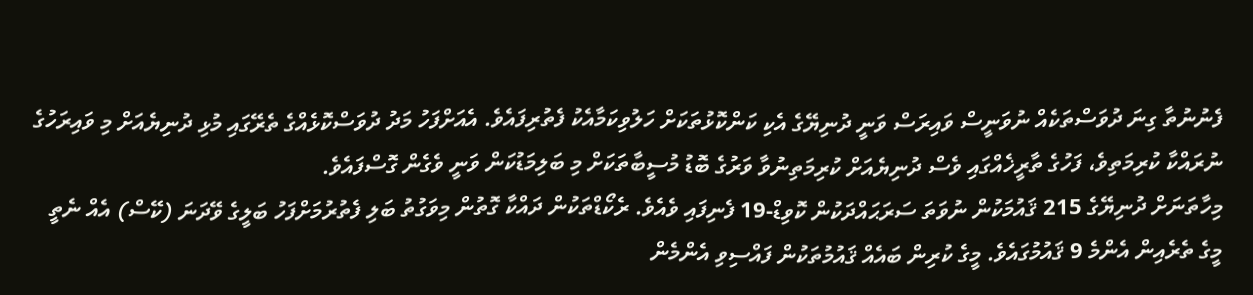ފެނުނުތާ ގިނަ ދުވަސްތަކެއް ނުވަނީސް ވައިރަސް ވަނީ ދުނިޔޭގެ އެކި ކަންކޮޅުތަކަށް ހަލުވިކަމާއެކު ފެތުރިފައެވެ. އެއަށްފަހު މަދު ދުވަސްކޮޅެއްގެ ތެރޭގައި މުޅި ދުނިޔެއަށް މި ވައިރަހުގެ ނުރައްކާ ކުރިމަތިވެ، ފަހުގެ ތާރީޚެއްގައި ވެސް ދުނިޔެއަށް ކުރިމަތިނުވާ ވަރުގެ ބޮޑު މުސީބާތަކަށް މި ބަލިމަޑުކަން ވަނީ ވެގެން ގޮސްފައެވެ.
މިހާތަނަށް ދުނިޔޭގެ 215 ޤައުމަކުން ނުވަތަ ސަރަޙައްދަކުން ކޮވިޑް-19 ފެނިފައި ވެއެވެ. ރެކޯޑްތަކުން ދައްކާ ގޮތުން މިވަގުތު ބަލި ފެތުރުމަށްފަހު ބަލީގެ ވޭދަނަ (ކޭސް) އެއް ނެތީ މީގެ ތެރެއިން އެންމެ 9 ޤައުމުގައެވެ. މީގެ ކުރިން ބައެއް ޤައުމުތަކުން ފައްސިވި އެންމެން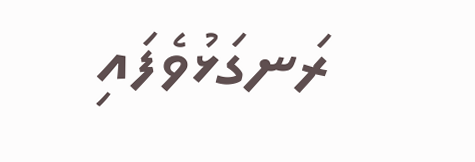ރަނގަޅުވެފައި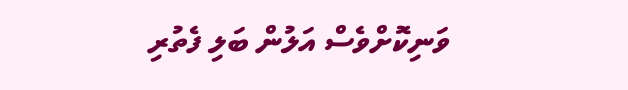ވަނިކޮށްވެސް އަލުން ބަލި ފެތުރި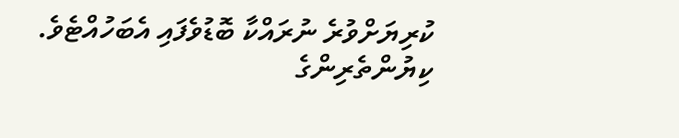ކުރިޔަށްވުރެ ނުރައްކާ ބޮޑުވެފައި އެބަހުއްޓެވެ.
ކިޔުންތެރިންގެ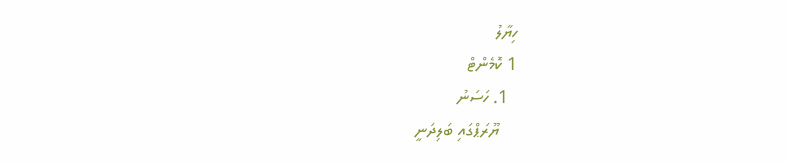ހިޔާލު
1 ކޮމެންޓް
  1. ހަސަނު
    ޔޫރަޕްގައި ބަލިދަނީ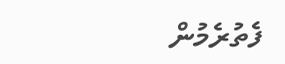ފެތުރެމުން